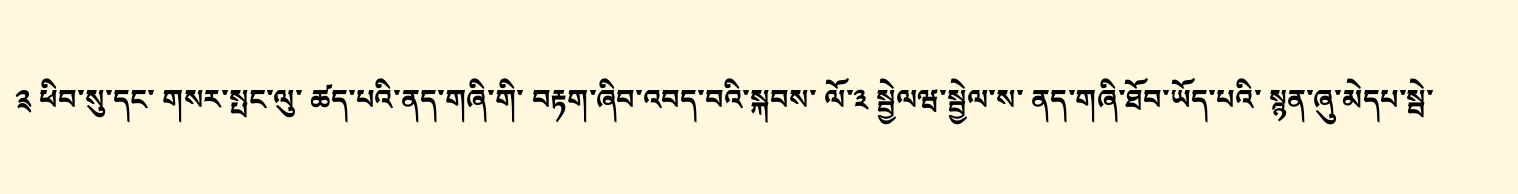༉ ཕིབ་སུ་དང་ གསར་སྤང་ལུ་ ཚད་པའི་ནད་གཞི་གི་ བརྟག་ཞིབ་འབད་བའི་སྐབས་ ལོ་༣ སྦྱེལཝ་སྦྱེལ་ས་ ནད་གཞི་ཐོབ་ཡོད་པའི་ སྙན་ཞུ་མེདཔ་སྦེ་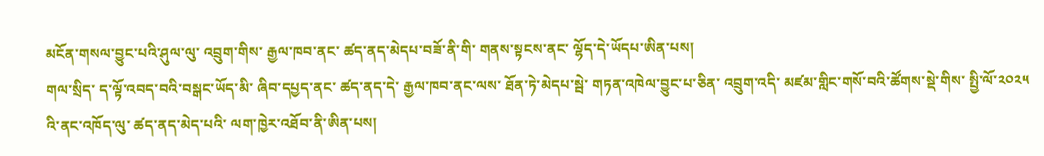མངོན་གསལ་བྱུང་པའི་ཤུལ་ལུ་ འབྲུག་གིས་ རྒྱལ་ཁབ་ནང་ ཚད་ནད་མེདཔ་བཟོ་ནི་གི་ གནས་སྟངས་ནང་ ལྷོད་དེ་ཡོདཔ་ཨིན་པས།
གལ་སྲིད་ ད་ལྟོ་འབད་བའི་བསྒང་ཡོད་མི་ ཞིབ་དཔྱད་ནང་ ཚད་ནད་དེ་ རྒྱལ་ཁབ་ནང་ལས་ ཐོན་ཏེ་མེདཔ་སྦེ་ གཏན་འཁེལ་བྱུང་པ་ཅིན་ འབྲུག་འདི་ མཛམ་གླིང་གསོ་བའི་ཚོགས་སྡེ་གིས་ སྤྱི་ལོ་༢༠༢༥ འི་ནང་འཁོད་ལུ་ ཚད་ནད་མེད་པའི་ ལག་ཁྱེར་འཐོབ་ནི་ཨིན་པས།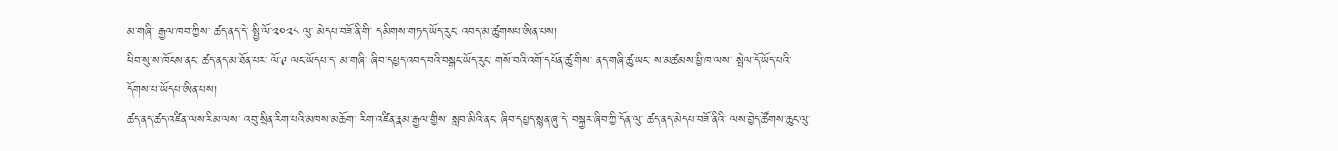མ་གཞི་ རྒྱལ་ཁབ་ཀྱིས་ ཚད་ནད་དེ་ སྤྱི་ལོ་༢༠༢༨ ལུ་ མེདཔ་བཟོ་ནི་གི་ དམིགས་གཏད་ཡོད་རུང་ འབད་མ་ཚུགསཔ་ཨིན་པས།
ཕིབ་སུ་ས་ཁོངས་ནང་ ཚད་ནད་མ་ཐོན་པར་ ལོ་༩ ལང་ཡོདཔ་ད་ མ་གཞི་ ཞིབ་དཔྱད་འབད་བའི་བསྒང་ཡོད་རུང་ གསོ་བའི་འགོ་དཔོན་ཚུ་གིས་ ནད་གཞི་ཚུ་ཡང་ ས་མཚམས་ཕྱི་ཁ་ལས་ སྤེལ་དོ་ཡོད་པའི་ དོགས་པ་ཡོདཔ་ཨིན་པས།
ཚད་ནད་ཚད་འཛིན་ལས་རིམ་ལས་ འབུ་སྲིན་རིག་པའི་མཁས་མཆོག་ རིག་འཛིན་རྣམ་རྒྱལ་གྱིས་ སླབ་མིའི་ནང་ ཞིབ་དཔྱད་སྙན་ཞུ་དེ་ བསྐྱར་ཞིབ་ཀྱི་དོན་ལུ་ ཚད་ནད་མེདཔ་བཟོ་ནིའི་ ལས་བྱེད་ཚོགས་ཆུང་ལུ་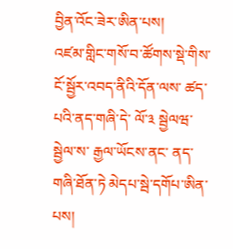བྱིན་འོང་ཟེར་ཨིན་པས།
འཛམ་གླིང་གསོ་བ་ཚོགས་སྡེ་གིས་ ངོ་སྦྱོར་འབད་ནིའི་དོན་ལས་ ཚད་པའི་ནད་གཞི་དེ་ ལོ་༣ སྦྱེལཝ་སྦྱེལ་ས་ རྒྱལ་ཡོངས་ནང་ ནད་གཞི་ཐོན་ཏེ མེདཔ་སྦེ་དགོཔ་ཨིན་པས།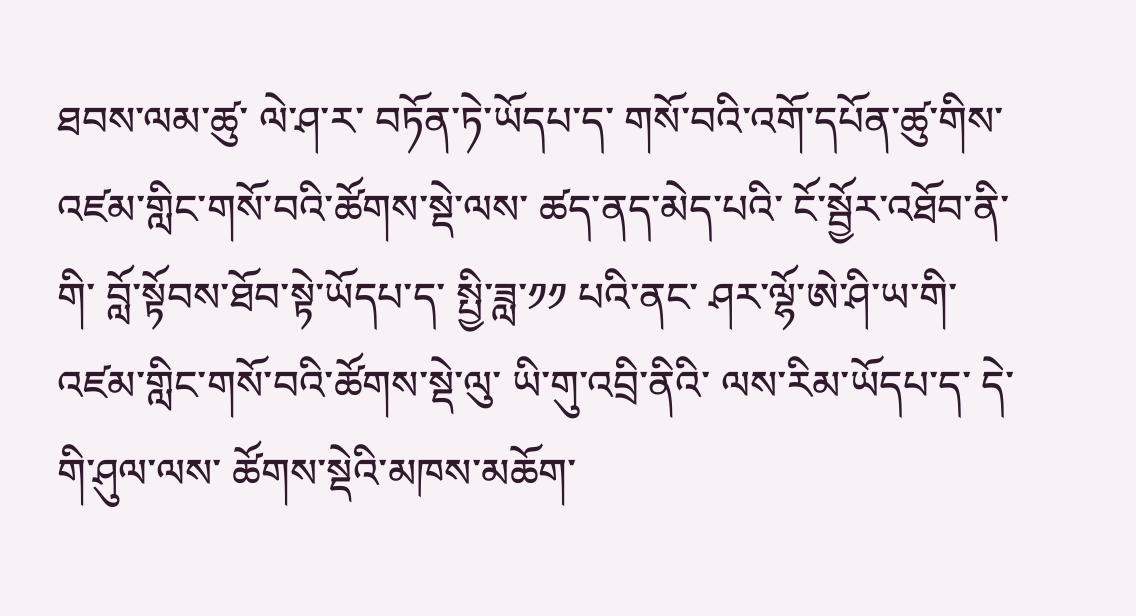ཐབས་ལམ་ཚུ་ ལེ་ཤ་ར་ བཏོན་ཏེ་ཡོདཔ་ད་ གསོ་བའི་འགོ་དཔོན་ཚུ་གིས་ འཛམ་གླིང་གསོ་བའི་ཚོགས་སྡེ་ལས་ ཚད་ནད་མེད་པའི་ ངོ་སྦྱོར་འཐོབ་ནི་གི་ བློ་སྟོབས་ཐོབ་སྟེ་ཡོདཔ་ད་ སྤྱི་ཟླ་༡༡ པའི་ནང་ ཤར་ལྷོ་ཨེ་ཤི་ཡ་གི་ འཛམ་གླིང་གསོ་བའི་ཚོགས་སྡེ་ལུ་ ཡི་གུ་འབྲི་ནིའི་ ལས་རིམ་ཡོདཔ་ད་ དེ་གི་ཤུལ་ལས་ ཚོགས་སྡེའི་མཁས་མཆོག་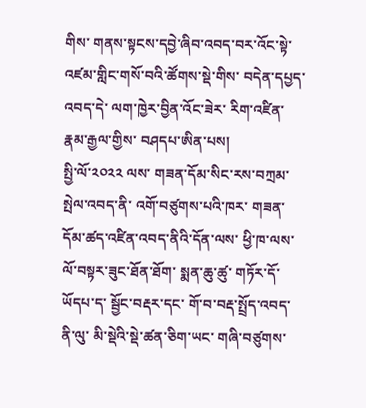གིས་ གནས་སྟངས་དབྱེ་ཞིབ་འབད་བར་འོང་སྟེ་ འཛམ་གླིང་གསོ་བའི་ཚོགས་སྡེ་གིས་ བདེན་དཔྱད་འབད་དེ་ ལག་ཁྱེར་བྱིན་འོང་ཟེར་ རིག་འཛིན་རྣམ་རྒྱལ་གྱིས་ བཤདཔ་ཨིན་པས།
སྤྱི་ལོ་༢༠༢༢ ལས་ གཟན་དོམ་སིང་རས་བཀྲམ་སྤེལ་འབད་ནི་ འགོ་བཙུགས་པའི་ཁར་ གཟན་དོམ་ཚད་འཛིན་འབད་ནིའི་དོན་ལས་ ཕྱི་ཁ་ལས་ ལོ་བསྟར་ཟུང་ཐོན་ཐོག་ སྨན་ཆུ་ཚུ་ གཏོར་དོ་ཡོདཔ་ད་ སྦྱོང་བརྡར་དང་ གོ་བ་བརྡ་སྤྲོད་འབད་ནི་ལུ་ མི་སྡེའི་སྡེ་ཚན་ཅིག་ཡང་ གཞི་བཙུགས་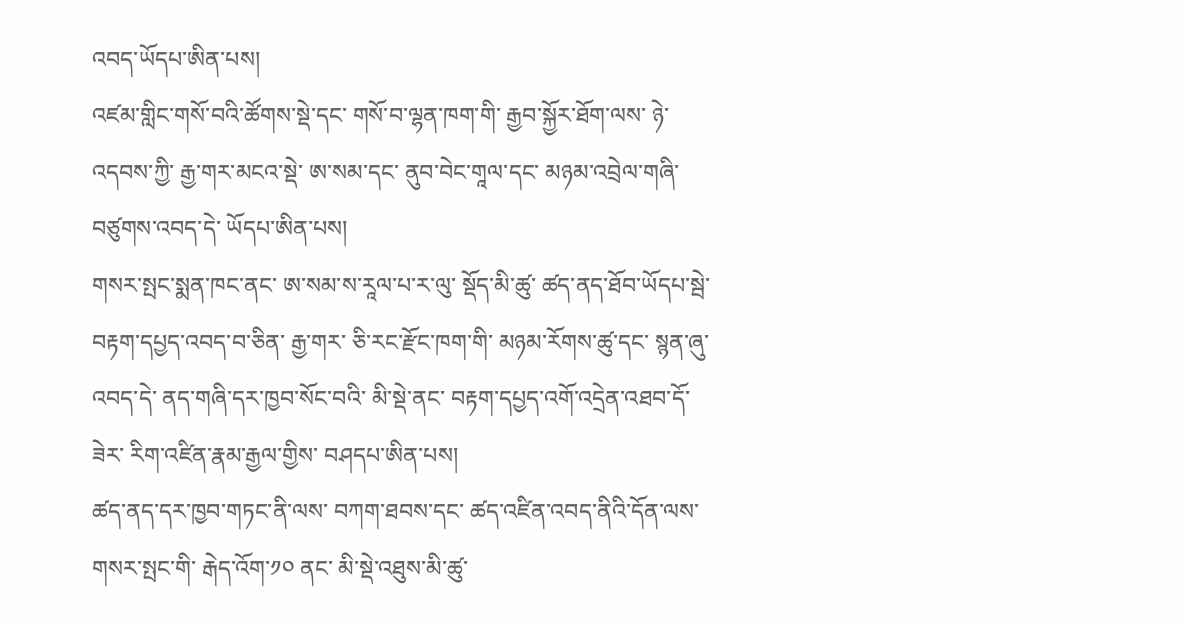འབད་ཡོདཔ་ཨིན་པས།
འཛམ་གླིང་གསོ་བའི་ཚོགས་སྡེ་དང་ གསོ་བ་ལྷན་ཁག་གི་ རྒྱབ་སྐྱོར་ཐོག་ལས་ ཉེ་འདབས་ཀྱི་ རྒྱ་གར་མངའ་སྡེ་ ཨ་སམ་དང་ ནུབ་བེང་གཱལ་དང་ མཉམ་འབྲེལ་གཞི་བཙུགས་འབད་དེ་ ཡོདཔ་ཨིན་པས།
གསར་སྤང་སྨན་ཁང་ནང་ ཨ་སམ་ས་རཱལ་པ་ར་ལུ་ སྡོད་མི་ཚུ་ ཚད་ནད་ཐོབ་ཡོདཔ་སྦེ་ བརྟག་དཔྱད་འབད་བ་ཅིན་ རྒྱ་གར་ ཅི་རང་རྫོང་ཁག་གི་ མཉམ་རོགས་ཚུ་དང་ སྙན་ཞུ་འབད་དེ་ ནད་གཞི་དར་ཁྱབ་སོང་བའི་ མི་སྡེ་ནང་ བརྟག་དཔྱད་འགོ་འདྲེན་འཐབ་དོ་ཟེར་ རིག་འཛིན་རྣམ་རྒྱལ་གྱིས་ བཤདཔ་ཨིན་པས།
ཚད་ནད་དར་ཁྱབ་གཏང་ནི་ལས་ བཀག་ཐབས་དང་ ཚད་འཛིན་འབད་ནིའི་དོན་ལས་ གསར་སྤང་གི་ རྒེད་འོག་༡༠ ནང་ མི་སྡེ་འཐུས་མི་ཚུ་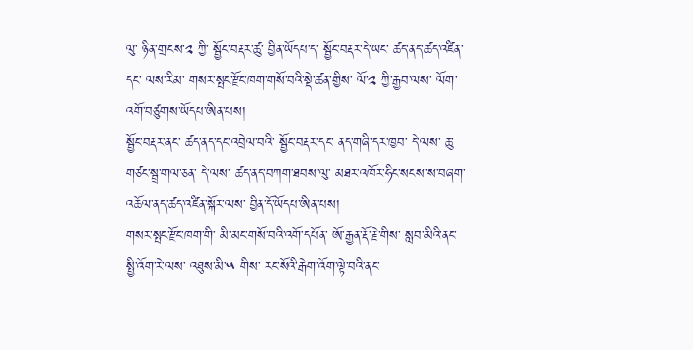ལུ་ ཉིན་གྲངས་༢ ཀྱི་ སྦྱོང་བརྡར་ཚུ་ བྱིན་ཡོདཔ་ད་ སྦྱོང་བརྡར་དེ་ཡང་ ཚད་ནད་ཚད་འཛིན་དང་ ལས་རིམ་ གསར་སྤང་རྫོང་ཁག་གསོ་བའི་སྡེ་ཚན་གྱིས་ ལོ་༢ ཀྱི་རྒྱབ་ལས་ ལོག་འགོ་བཙུགས་ཡོདཔ་ཨིན་པས།
སྦྱོང་བརྡར་ནང་ ཚད་ནད་དང་འབྲེལ་བའི་ སྦྱོང་བརྡར་དང་ ནད་གཞི་དར་ཁྱབ་ དེ་ལས་ ཆུ་གཙང་སྦྲ་གལ་ཅན་ དེ་ལས་ ཚད་ནད་བཀག་ཐབས་ལུ་ མཐར་འཁོར་ཧིང་སངས་ས་བཞག་ འཆོལ་ནད་ཚད་འཛིན་སྐོར་ལས་ བྱིན་དོ་ཡོདཔ་ཨིན་པས།
གསར་སྤང་རྫོང་ཁག་གི་ མི་མང་གསོ་བའི་འགོ་དཔོན་ ཨོ་རྒྱན་རྡོ་རྗེ་གིས་ སླབ་མིའི་ནང་ སྤྱི་འོག་རེ་ལས་ འཐུས་མི་༥ གིས་ རང་སོའི་རྒེག་འོག་ལྟེ་བའི་ནང་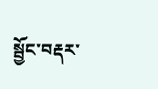སྦྱོང་བརྡར་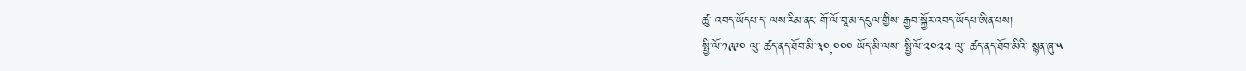ཚུ་ འབད་ཡོདཔ་ད་ ལས་རིམ་ནང་ གོ་ལོ་བཱ་མ་དངུལ་གྱིས་ རྒྱབ་སྐྱོར་འབད་ཡོདཔ་ཨིན་པས།
སྤྱི་ལོ་༡༩༩༠ ལུ་ ཚད་ནད་ཐོབ་མི་༣༠,༠༠༠ ཡོད་མི་ལས་ སྤྱི་ལོ་༢༠༢༢ ལུ་ ཚད་ནད་ཐོབ་མིའི་ སྙན་ཞུ་༥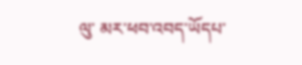ལུ་ མར་ཕབ་འབད་ཡོདཔ་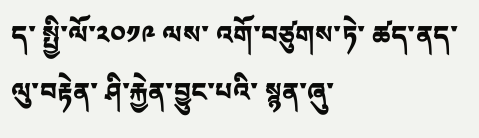ད་ སྤྱི་ལོ་༢༠༡༩ ལས་ འགོ་བཙུགས་ཏེ་ ཚད་ནད་ལུ་བརྟེན་ ཤི་རྐྱེན་བྱུང་པའི་ སྙན་ཞུ་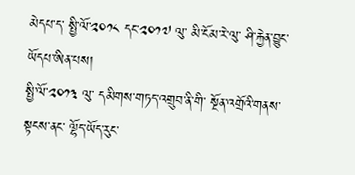མེདཔ་ད་ སྤྱི་ལོ་༢༠༡༨ དང་༢༠༡༧ ལུ་ མི་ངོམ་རེ་ལུ་ ཤི་རྐྱེན་བྱུང་ཡོདཔ་ཨིན་པས།
སྤྱི་ལོ་༢༠༡༣ ལུ་ དམིགས་གཏད་འགྲུབ་ནི་གི་ སྔོན་འགྲོའི་གནས་སྟངས་ནང་ ལྷོད་ཡོད་རུང་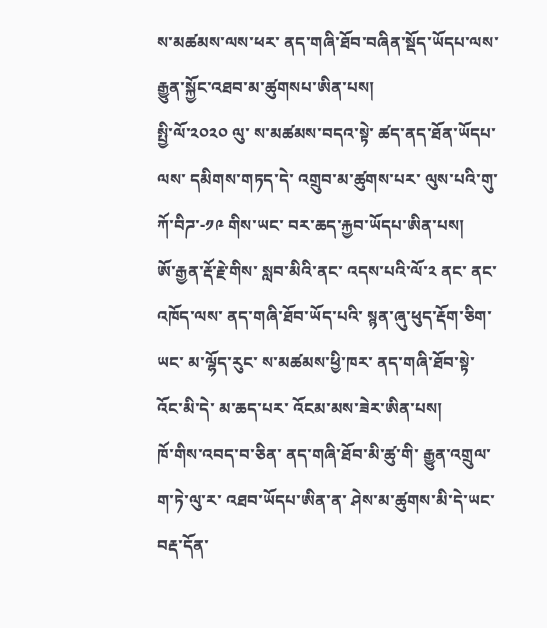ས་མཚམས་ལས་ཕར་ ནད་གཞི་ཐོབ་བཞིན་སྡོད་ཡོདཔ་ལས་ རྒྱུན་སྐྱོང་འཐབ་མ་ཚུགསཔ་ཨིན་པས།
སྤྱི་ལོ་༢༠༢༠ ལུ་ ས་མཚམས་བདའ་སྟེ་ ཚད་ནད་ཐོན་ཡོདཔ་ལས་ དམིགས་གཏད་དེ་ འགྲུབ་མ་ཚུགས་པར་ ལུས་པའི་གུ་ ཀོ་བིཌ་-༡༩ གིས་ཡང་ བར་ཆད་རྐྱབ་ཡོདཔ་ཨིན་པས།
ཨོ་རྒྱན་རྡོ་རྗེ་གིས་ སླབ་མིའི་ནང་ འདས་པའི་ལོ་༢ ནང་ ནང་འཁོད་ལས་ ནད་གཞི་ཐོབ་ཡོད་པའི་ སྙན་ཞུ་ཕུད་རྡོག་ཅིག་ཡང་ མ་ལྷོད་རུང་ ས་མཚམས་ཕྱི་ཁར་ ནད་གཞི་ཐོབ་སྟེ་འོང་མི་དེ་ མ་ཆད་པར་ འོངམ་མས་ཟེར་ཨིན་པས།
ཁོ་གིས་འབད་བ་ཅིན་ ནད་གཞི་ཐོབ་མི་ཚུ་གི་ རྒྱུན་འགྲུལ་ག་ཏེ་ལུ་ར་ འཐབ་ཡོདཔ་ཨིན་ན་ ཤེས་མ་ཚུགས་མི་དེ་ཡང་ བརྡ་དོན་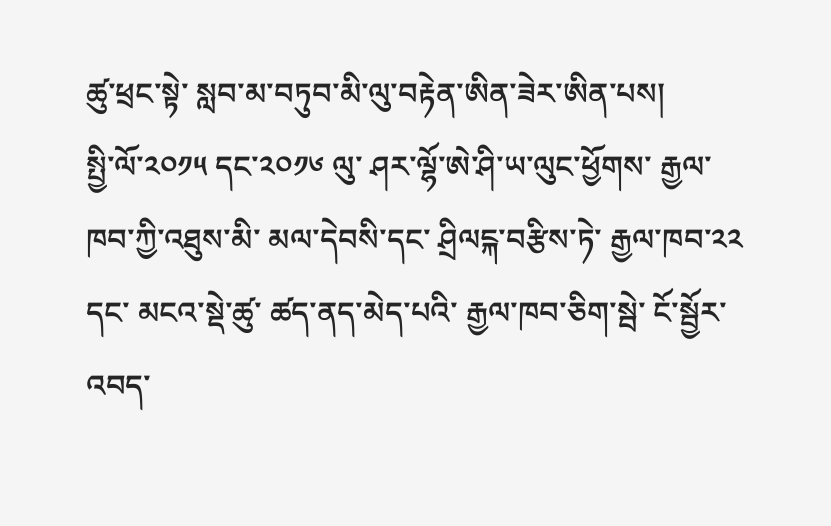ཚུ་ཕྲང་སྟེ་ སླབ་མ་བཏུབ་མི་ལུ་བརྟེན་ཨིན་ཟེར་ཨིན་པས།
སྤྱི་ལོ་༢༠༡༥ དང་༢༠༡༦ ལུ་ ཤར་ལྷོ་ཨེ་ཤི་ཡ་ལུང་ཕྱོགས་ རྒྱལ་ཁབ་ཀྱི་འཐུས་མི་ མལ་དེབསི་དང་ ཤྲིལངྐ་བརྩིས་ཏེ་ རྒྱལ་ཁབ་༢༢ དང་ མངའ་སྡེ་ཚུ་ ཚད་ནད་མེད་པའི་ རྒྱལ་ཁབ་ཅིག་སྦེ་ ངོ་སྦྱོར་འབད་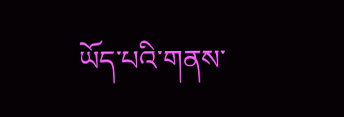ཡོད་པའི་གནས་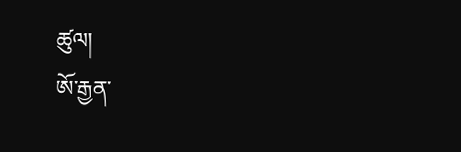ཚུལ།
ཨོ་རྒྱན་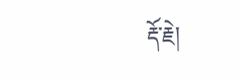རྡོ་རྗེ།